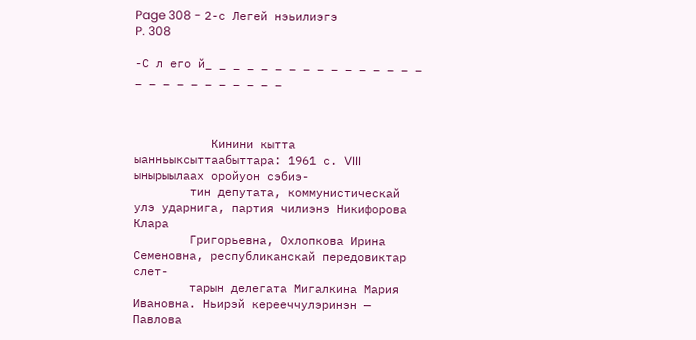Page 308 - 2-с Легей нэьилиэгэ
P. 308

-С л его й_ _ _ _ _ _ _ _ _ _ _ _ _ _ _ _ _ _ _ _ _ _ _ _ _ _ _



           Кинини кытта ыанньыксыттаабыттара: 1961 с. VIII ынырыылаах оройуон сэбиэ-
        тин депутата, коммунистическай улэ ударнига, партия чилиэнэ Никифорова Клара
        Григорьевна, Охлопкова Ирина Семеновна, республиканскай передовиктар слет-
        тарын делегата Мигалкина Мария Ивановна. Ньирэй керееччулэринэн — Павлова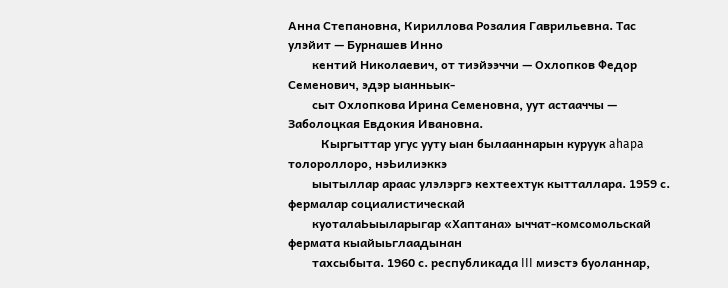Анна Степановна, Кириллова Розалия Гаврильевна. Тас улэйит — Бурнашев Инно
        кентий Николаевич, от тиэйээччи — Охлопков Федор Семенович, эдэр ыанньык-
        сыт Охлопкова Ирина Семеновна, уут астааччы — Заболоцкая Евдокия Ивановна.
           Кыргыттар угус ууту ыан былааннарын куруук ahapa толороллоро, нэЬилиэккэ
        ыытыллар араас улэлэргэ кехтеехтук кытталлара. 1959 с. фермалар социалистическай
        куоталаЬыыларыгар «Хаптана» ыччат-комсомольскай фермата кыайыьглаадынан
        тахсыбыта. 1960 с. республикада III миэстэ буоланнар,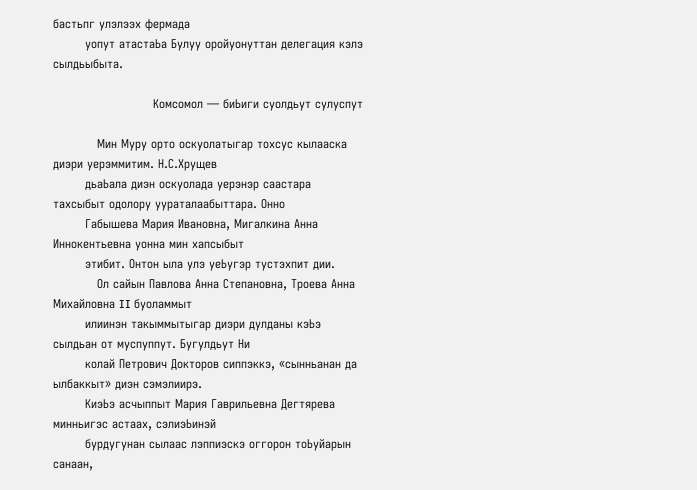бастьпг улэлээх фермада
        уопут атастаЬа Булуу оройуонуттан делегация кэлэ сылдьыбыта.

                         Комсомол — биЬиги суолдьут сулуспут

           Мин Муру орто оскуолатыгар тохсус кылааска диэри уерэммитим. Н.С.Хрущев
        дьаЬала диэн оскуолада уерэнэр саастара тахсыбыт одолору уураталаабыттара. Онно
        Габышева Мария Ивановна, Мигалкина Анна Иннокентьевна уонна мин хапсыбыт
        этибит. Онтон ыла улэ уеЬугэр тустэхпит дии.
           Ол сайын Павлова Анна Степановна, Троева Анна Михайловна II буоламмыт
        илиинэн такыммытыгар диэри дулданы кэЬэ сылдьан от муспуппут. Бугулдьут Ни
        колай Петрович Докторов сиппэккэ, «сынньанан да ылбаккыт» диэн сэмэлиирэ.
        КиэЬэ асчыппыт Мария Гаврильевна Дегтярева минньигэс астаах, сэлиэЬинэй
        бурдугунан сылаас лэппиэскэ оггорон тоЬуйарын санаан,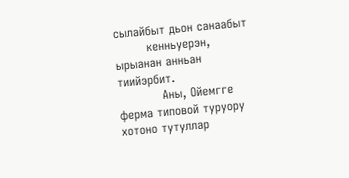сылайбыт дьон санаабыт
        кенньуерэн, ырыанан анньан тиийэрбит.
           Аны, Ойемгге ферма типовой туруору хотоно тутуллар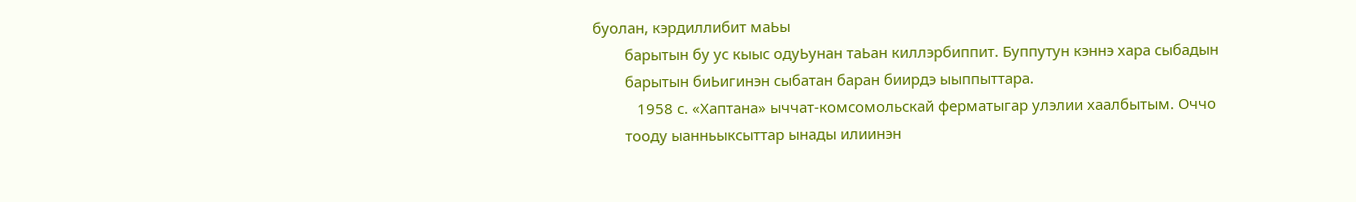буолан, кэрдиллибит маЬы
        барытын бу ус кыыс одуЬунан таЬан киллэрбиппит. Буппутун кэннэ хара сыбадын
        барытын биЬигинэн сыбатан баран биирдэ ыыппыттара.
           1958 с. «Хаптана» ыччат-комсомольскай ферматыгар улэлии хаалбытым. Оччо
        тооду ыанньыксыттар ынады илиинэн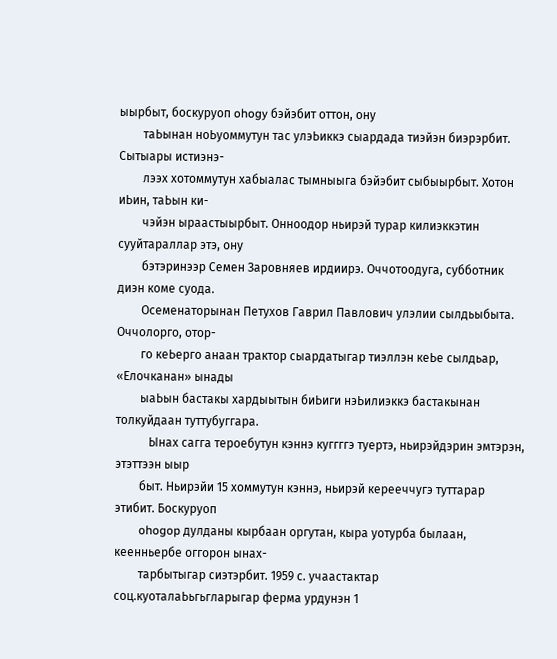ыырбыт, боскуруоп ohogy бэйэбит оттон, ону
        таЬынан ноЬуоммутун тас улэЬиккэ сыардада тиэйэн биэрэрбит. Сытыары истиэнэ-
        лээх хотоммутун хабыалас тымныыга бэйэбит сыбыырбыт. Хотон иЬин, таЬын ки-
        чэйэн ыраастыырбыт. Онноодор ньирэй турар килиэккэтин сууйтараллар этэ, ону
        бэтэринээр Семен Заровняев ирдиирэ. Оччотоодуга, субботник диэн коме суода.
        Осеменаторынан Петухов Гаврил Павлович улэлии сылдьыбыта. Оччолорго, отор-
        го кеЬерго анаан трактор сыардатыгар тиэллэн кеЬе сылдьар, «Елочканан» ынады
        ыаЬын бастакы хардыытын биЬиги нэЬилиэккэ бастакынан толкуйдаан туттубуггара.
           Ынах сагга тероебутун кэннэ куггггэ туертэ, ньирэйдэрин эмтэрэн, этэттээн ыыр
        быт. Ньирэйи 15 хоммутун кэннэ, ньирэй керееччугэ туттарар этибит. Боскуруоп
        ohogop дулданы кырбаан оргутан, кыра уотурба былаан, кеенньербе оггорон ынах-
        тарбытыгар сиэтэрбит. 1959 с. учаастактар соц.куоталаЬьгьгларыгар ферма урдунэн 1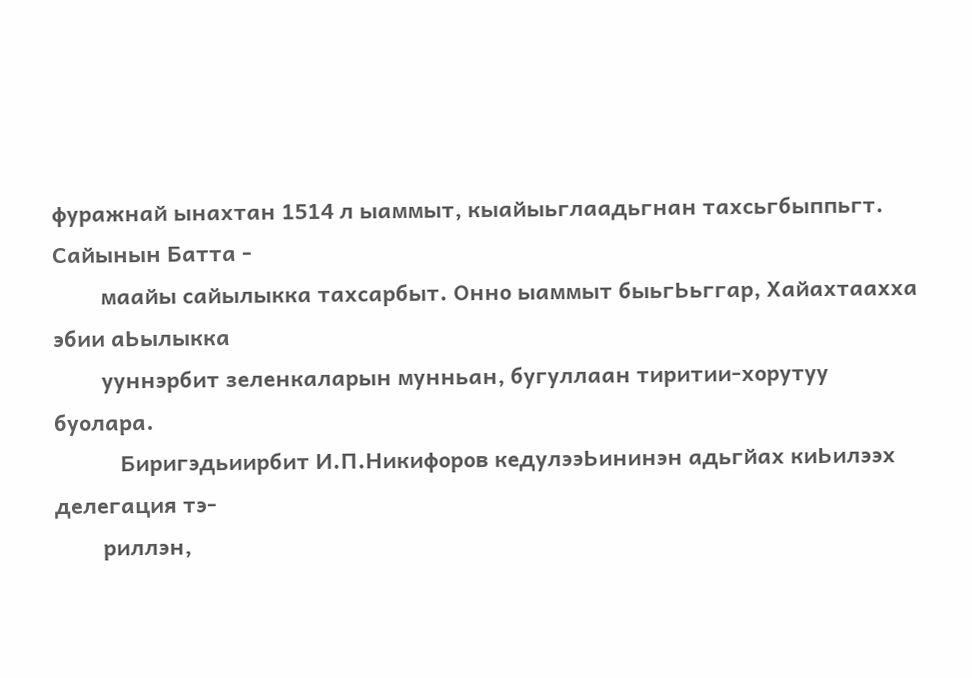фуражнай ынахтан 1514 л ыаммыт, кыайыьглаадьгнан тахсьгбыппьгт. Сайынын Батта -
        маайы сайылыкка тахсарбыт. Онно ыаммыт быьгЬьггар, Хайахтаахха эбии аЬылыкка
        ууннэрбит зеленкаларын мунньан, бугуллаан тиритии-хорутуу буолара.
           Биригэдьиирбит И.П.Никифоров кедулээЬининэн адьгйах киЬилээх делегация тэ-
        риллэн,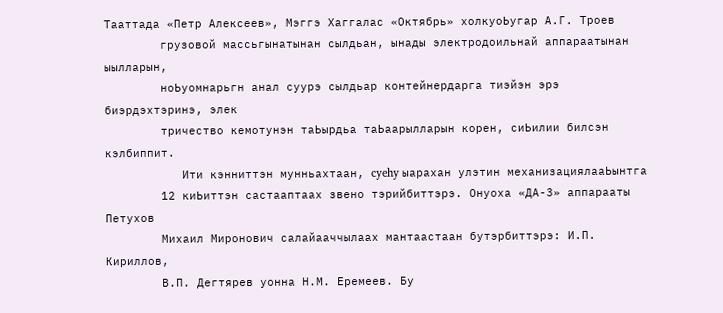Тааттада «Петр Алексеев», Мэггэ Хаггалас «Октябрь» холкуоЬугар А.Г. Троев
        грузовой массьгынатынан сылдьан, ынады электродоильнай аппараатынан ыылларын,
        ноЬуомнарьгн анал суурэ сылдьар контейнердарга тиэйэн эрэ биэрдэхтэринэ, элек
        тричество кемотунэн таЬырдьа таЬаарылларын корен, сиЬилии билсэн кэлбиппит.
           Ити кэнниттэн мунньахтаан, cyehy ыарахан улэтин механизациялааЬынтга
        12 киЬиттэн састааптаах звено тэрийбиттэрэ. Онуоха «ДА-3» аппарааты Петухов
        Михаил Миронович салайааччылаах мантаастаан бутэрбиттэрэ: И.П. Кириллов,
        В.П. Дегтярев уонна Н.М. Еремеев. Бу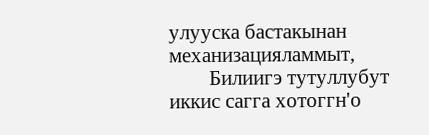улууска бастакынан механизацияламмыт,
        Билиигэ тутуллубут иккис сагга хотоггн'о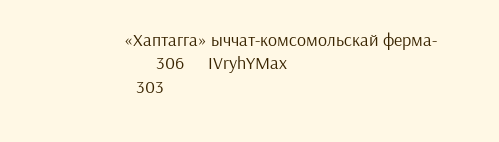«Хаптагга» ыччат-комсомольскай ферма-
        306      IVryhYMax
   303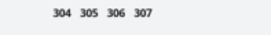304   305   306   307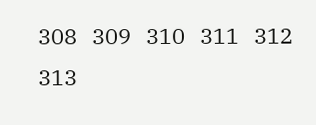308   309   310   311   312   313